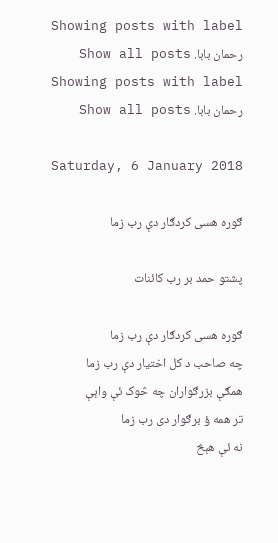Showing posts with label رحمان بابا. Show all posts
Showing posts with label رحمان بابا. Show all posts

Saturday, 6 January 2018

ګوره هسی کردګار دې رب زما

پشتو حمد بر رب کائنات

ګوره هسی کردګار دې رب زما
چه صاحب د کل اختیار دې رب زما
همګې بزرګواران چه څوک ئې واېې
تر همه ؤ برګوار دی رب زما
نه ئې هېڅ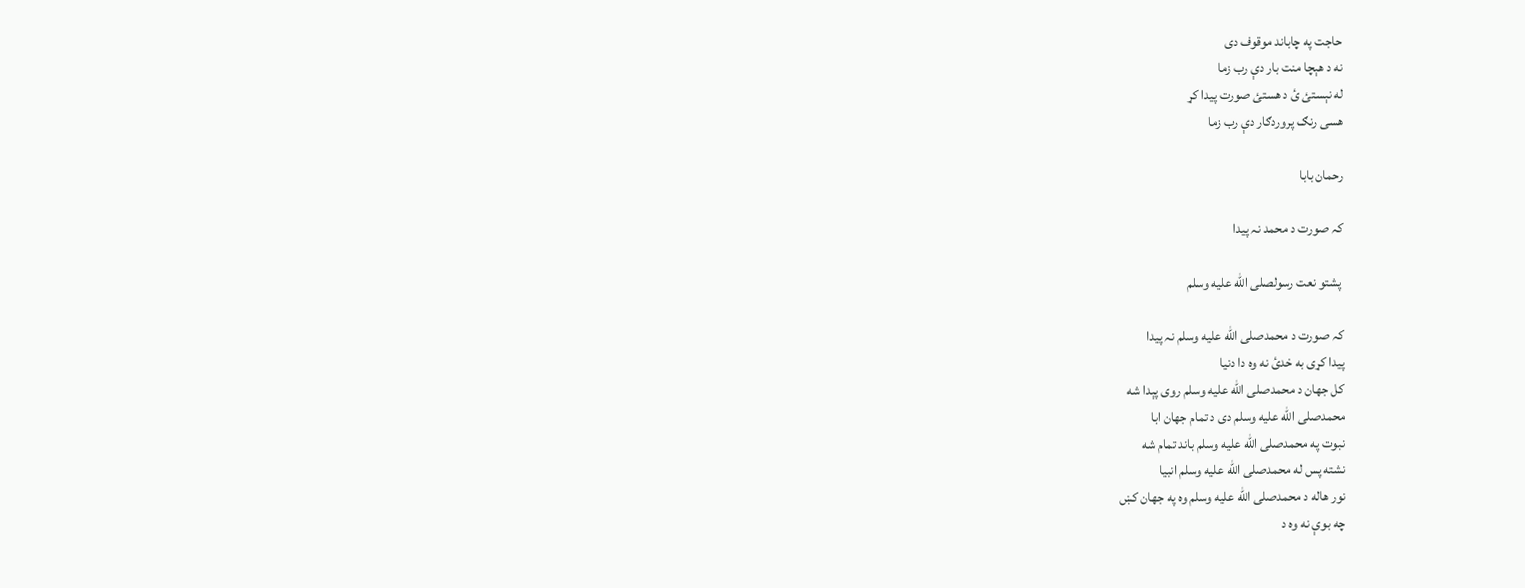حاجت په چاباند موقوف دی
نه د هېچا منت بار دې رب زما
له نېستئ ئ د هستئ صورت پیدا کړ
هسی رنګ پروردګار دې رب زما

رحمان بابا

کہ صورت د محمد نہ پیدا

 پشتو نعت رسولصلى الله عليه وسلم

کہ صورت د محمدصلى الله عليه وسلم نہ پیدا
پیدا کړی به خدئ نه وه دا دنیا
کل جهان د محمدصلى الله عليه وسلم روی پېدا شه
محمدصلى الله عليه وسلم دی د تمام جهان ابا
نبوت په محمدصلى الله عليه وسلم باند تمام شه
نشته پس له محمدصلى الله عليه وسلم انبیا
نور هاله د محمدصلى الله عليه وسلم وه په جهان کښ
چه بوې نه وه د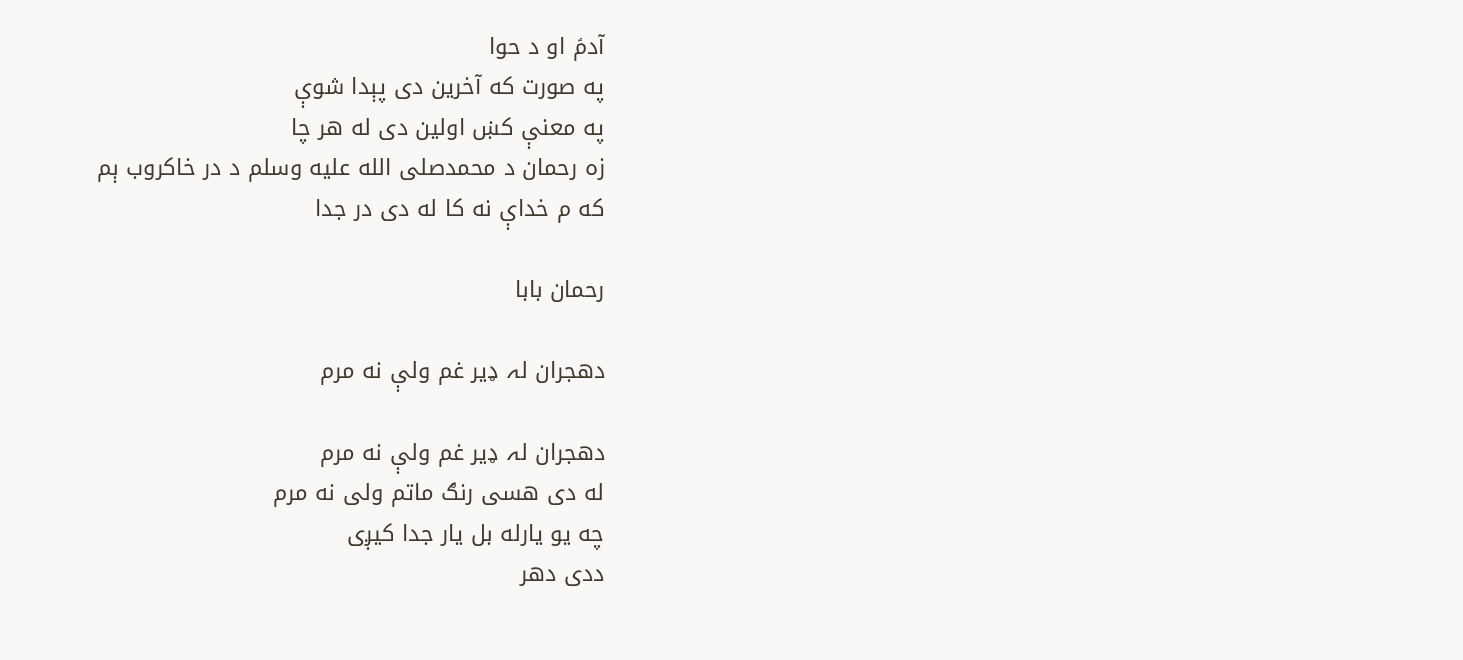آدمؑ او د حوا
په صورت که آخرین دی پېدا شوې
په معنې کښ اولین دی له هر چا
زه رحمان د محمدصلى الله عليه وسلم د در خاکروب ېم
که م خداې نه کا له دی در جدا

رحمان بابا

دھجران لہ ډیر غم ولې نه مرم

دھجران لہ ډیر غم ولې نه مرم
له دی هسی رنګ ماتم ولی نه مرم
چه یو یارله بل یار جدا کیږی
ددی دهر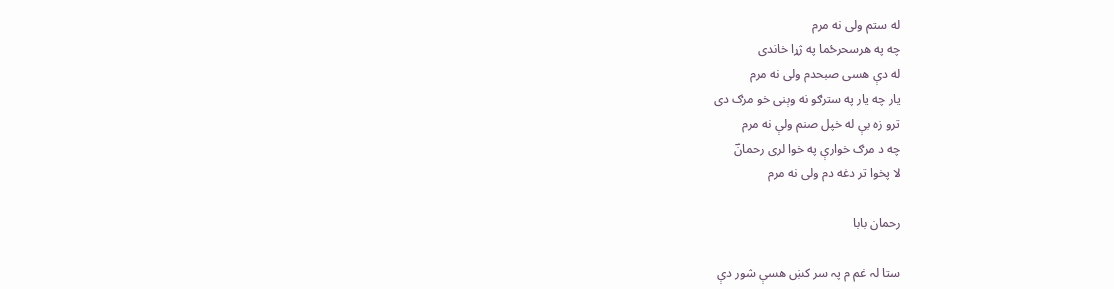له ستم ولی نه مرم
چه په هرسحرځما په ژړا خاندی
له دې هسی صبحدم ولی نه مرم
یار چه یار په سترګو نه وېنی خو مرګ دی
ترو زه بې له خپل صنم ولې نه مرم
چه د مرګ خوارې په خوا لری رحمانؔ
لا پخوا تر دغه دم ولی نه مرم

رحمان بابا

ستا لہ غم م پہ سر کښ هسې شور دې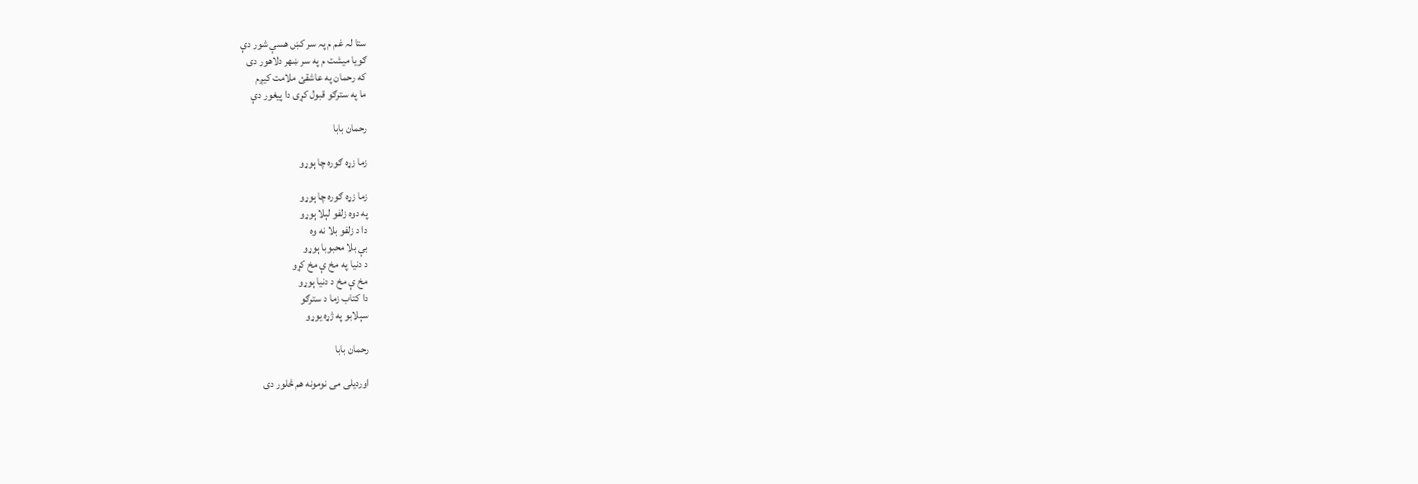ستا لہ غم م پہ سر کښ هسې شور دې
ګویا میشت م په سر ښهر دلاهور دی
که رحمان په عاشقئ ملامت کیږم
ما په سترګو قبول کړی دا پیغور دې

رحمان بابا

زما زړه ګوره چا ېوړو

زما زړه ګوره چا ېوړو
په دوه زلفو لېلا ېوړو
دا د زلفو بلا نه وه
بې بلا محبوبا ېوړو
د دنیا په مخ ې مخ کړو
مخ ې مخ د دنیا ېوړو
دا کتاب زما د سترګو
سېلابو په ژړه یوړو

رحمان بابا

اوردیلی می نومونه هم څلور دی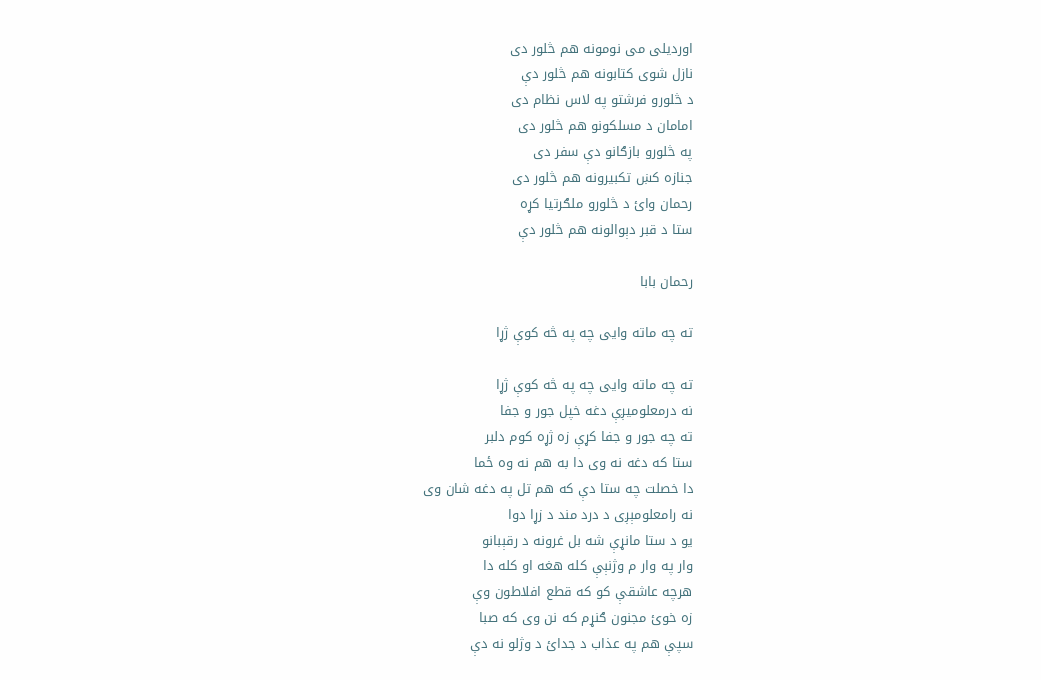اوردیلی می نومونه هم څلور دی
نازل شوی کتابونه هم څلور دې
د څلورو فرشتو په لاس نظام دی
امامان د مسلکونو هم څلور دی
په څلورو بازګانو دې سفر دی
جنازه کښ تکبیرونه هم څلور دی
رحمان وائ د څلورو ملګرتیا کړه
ستا د قبر دېوالونه هم څلور دې

رحمان بابا

ته چه ماته وایی چه په څه کوې ژړا

ته چه ماته وایی چه په څه کوې ژړا
نه درمعلومیږې دغه خپل جور و جفا
ته چه جور و جفا کړې زه ژړه کوم دلبر
ستا که دغه نه وی دا به هم نه وه ځما
دا خصلت چه ستا دې که هم تل په دغه شان وی
نه رامعلومېږی د درد مند د زړا دوا
یو د ستا مانړې شه بل غرونه د رقېبانو
وار په وار م وژنېې کله هغه او کله دا
هرچه عاشقې کو که قطع افلاطون وې
زه خوئ مجنون ګنړم که نن وی که صبا
سپې هم په عذاب د جدائ د وژلو نه دې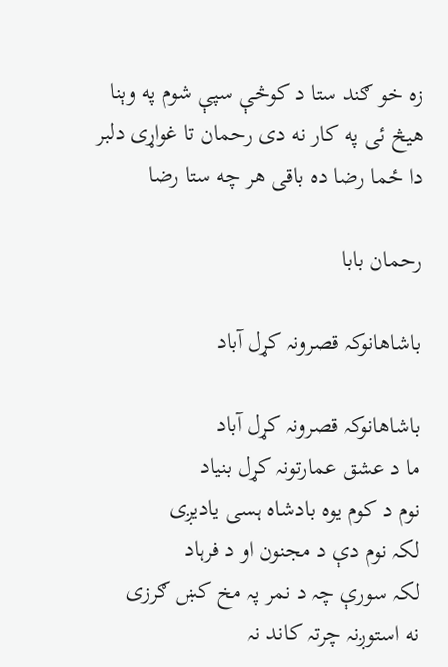زه خو ګند ستا د کوڅې سپې شوم په وېنا
هیڅ ئی په کار نه دی رحمان تا غواړی دلبر
دا ځما رضا ده باقی هر چه ستا رضا

رحمان بابا

باشاهانوکہ قصرونہ کړل آباد

باشاهانوکہ قصرونہ کړل آباد
ما د عشق عمارتونہ کړل بنیاد
نوم د کوم یوه بادشاه ہسی یادیږی
لکہ نوم دې د مجنون او د فرہاد
لکہ سورې چہ د نمر پہ مخ کښ ګرزی
نه استوږنہ چرتہ کاند نہ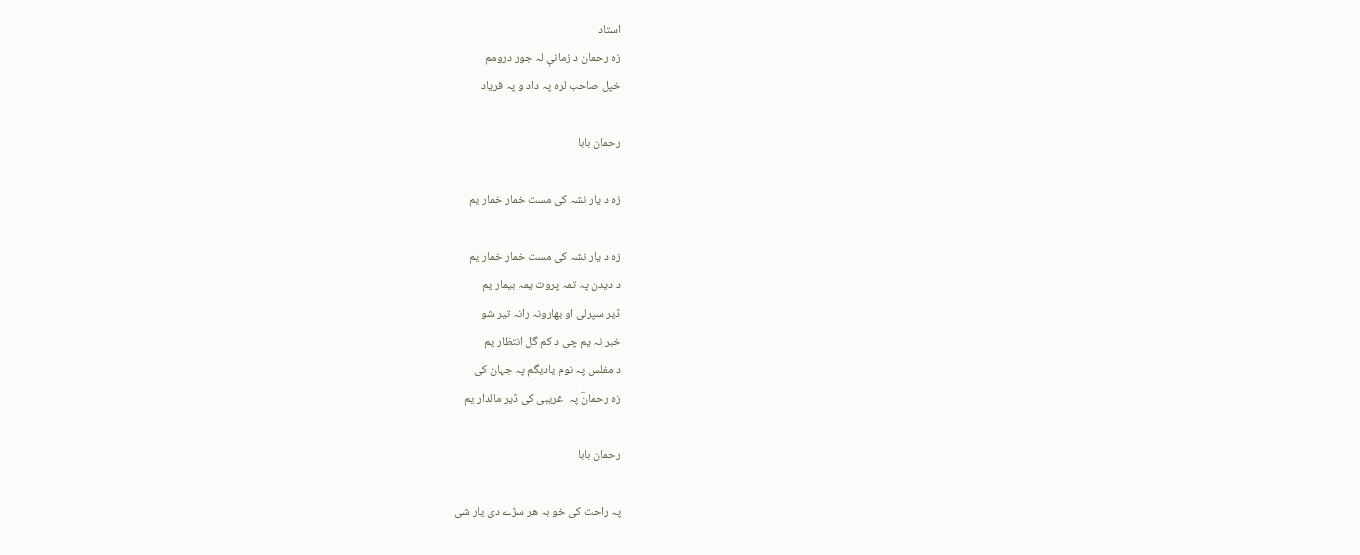استاد
زه رحمان د زمانې لہ جور درومم
خپل صاحب لره پہ داد و پہ فریاد

رحمان بابا

زه د يار نشہ كی مست خمار خمار يم

زه د يار نشہ كی مست خمار خمار يم
د ديدن پہ تمہ پروت يمہ بيمار يم
ڈير سپرلی او بهارونہ رانہ تير شو
خبر نہ يم چی د كم گل انتظار يم
د مفلس پہ نوم ياديگم پہ جہان كی
زه رحمانؔ پہ  غريبی كی ڈير مالدار يم

رحمان بابا

پہ راحت کی خو بہ ھر سڑے دی یار شی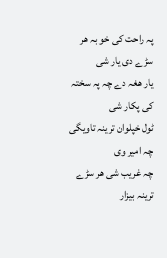پہ راحت کی خو بہ ھر سڑے دی یار شی
یار ھغہ دے چہ پہ سختہ کی پکار شی
ٹول خپلوان ترینہ تاویگی چہ امیر وی
چہ غریب شی ھر سڑے ترینہ بیزار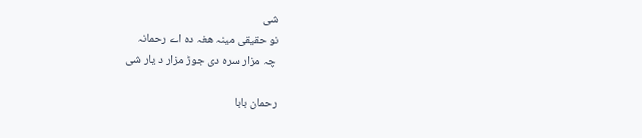شی
نو حقیقی مینہ ھغہ دہ اے رحمانہ
 چہ مزار سرہ دی جوڑ مزار د یار شی

رحمان بابا